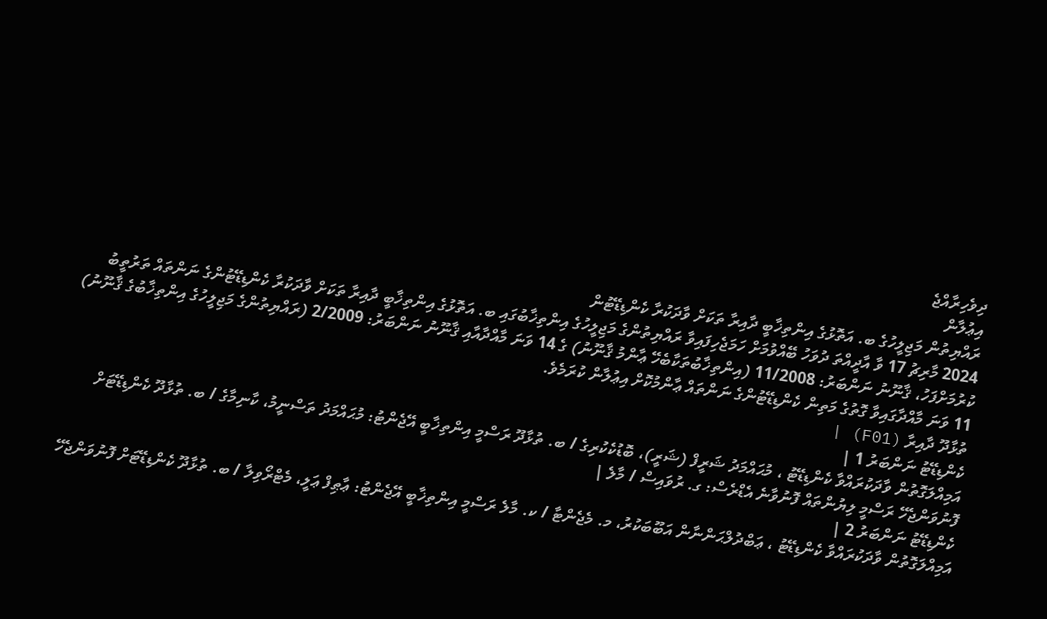ދިވެހިރާއްޖެ
އިޢުލާން
ރައްޔިތުން މަޖިލީހުގެ ބ. އަތޮޅުގެ އިންތިޚާބީ ދާއިރާ ތަކަށް ވާދަކުރާ ކެންޑިޑޭޓުން
2024 މާރިޗު 17 ވާ އާދީއްތަ ދުވަހު ބޭއްވުމަށް ހަމަޖެހިފައިވާ ރައްޔިތުންގެ މަޖިލީހުގެ އިންތިޚާބުގައި ބ. އަތޮޅުގެ އިންތިޚާބީ ދާއިރާ ތަކަށް ވާދަކުރާ ކެންޑިޑޭޓުންގެ ނަންތައް ތަރުތީބު ކުރުމަށްފަހު، ޤާނޫނު ނަންބަރު: 11/2008 (އިންތިޚާބުތަކާބެހޭ ޢާންމު ޤާނޫނު) ގެ 14 ވަނަ މާއްދާއާއި ޤާނޫނު ނަންބަރު: 2/2009 (ރައްޔިތުންގެ މަޖިލީހުގެ އިންތިޚާބުގެ ޤާނޫނު) 11 ވަނަ މާއްދާގައިވާ ގޮތުގެ މަތިން ކެންޑިޑޭޓުންގެ ނަންތައް ޢާންމުކޮށް އިޢުލާން ކުރަމެވެ.
ތުޅާދޫ ދާއިރާ (F01) |
ކެންޑިޑޭޓު ނަންބަރު 1 |
އަމިއްލަގޮތުން ވާދަކުރައްވާ ކެންޑިޑޭޓު ، މުޙައްމަދު ޝަރީފް (ޝަރީ)، ބޮޑުކެކުރިގެ / ބ. ތުޅާދޫ ރަސްމީ އިންތިޚާބީ އޭޖެންޓު: މުޙައްމަދު ތަސްނީމު، ކާނިމާގެ / ބ. ތުޅާދޫ ކެންޑިޑޭޓަށް ފޮނުވަންޖެހޭ ރަސްމީ ލިޔުންތައް ފޮނުވާނެ އެޑްރެސް: ގ. ރުވައިސް / މާލެ |
ކެންޑިޑޭޓު ނަންބަރު 2 |
އަމިއްލަގޮތުން ވާދަކުރައްވާ ކެންޑިޑޭޓު ، ޢަބްދުލްޙަންނާން އަބޫބަކުރު، މ. މެޖެންޓާ / ކ. މާލެ ރަސްމީ އިންތިޚާބީ އޭޖެންޓު: ޢާޠިފް ޢަލީ، މެޓްރޯވިލާ / ބ. ތުޅާދޫ ކެންޑިޑޭޓަށް ފޮނުވަންޖެހޭ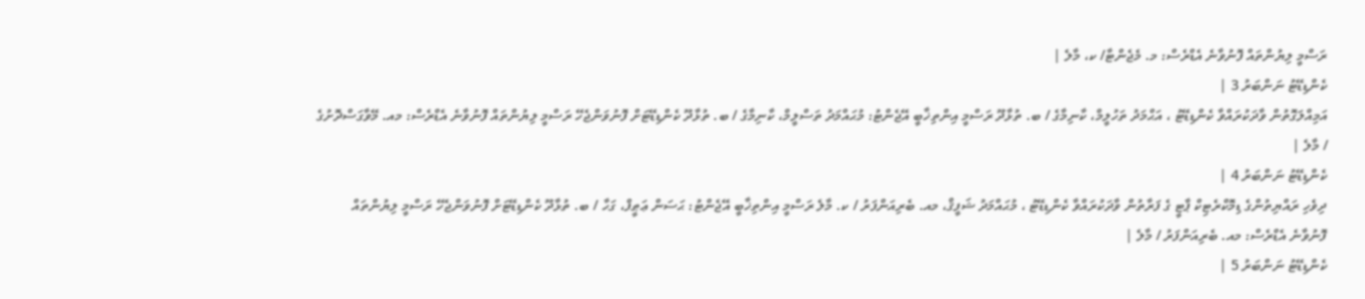ރަސްމީ ލިޔުންތައް ފޮނުވާނެ އެޑްރެސް: މ. މެޖެންޓާ/ ކ، މާލެ |
ކެންޑިޑޭޓު ނަންބަރު 3 |
އަމިއްލަގޮތުން ވާދަކުރައްވާ ކެންޑިޑޭޓު ، އަޙްމަދު ތަހުލީމް، ކާނިމާގެ / ބ. ތުޅާދޫ ރަސްމީ އިންތިޚާބީ އޭޖެންޓު: މުޙައްމަދު ތަސްލީމް، ކާނިމާގެ / ބ. ތުޅާދޫ ކެންޑިޑޭޓަށް ފޮނުވަންޖެހޭ ރަސްމީ ލިޔުންތައް ފޮނުވާނެ އެޑްރެސް: މއ. މޭވާގަސްދޮށުގެ / މާލެ |
ކެންޑިޑޭޓު ނަންބަރު 4 |
ދިވެހި ރައްޔިތުންގެ ޑިމޮކްރެޓިކް ޕާޓީ ގެ ފަރާތުން ވާދަކުރައްވާ ކެންޑިޑޭޓު ، މުޙައްމަދު ޝަފީޤް، މއ. ބެރިއަންފަރު / ކ. މާލެ ރަސްމީ އިންތިޚާބީ އޭޖެންޓު: ޙަސަން ޢަޠީފް، ގަހާ / ބ. ތުޅާދޫ ކެންޑިޑޭޓަށް ފޮނުވަންޖެހޭ ރަސްމީ ލިޔުންތައް ފޮނުވާނެ އެޑްރެސް: މއ. ބެރިއަންފަރު / މާލެ |
ކެންޑިޑޭޓު ނަންބަރު 5 |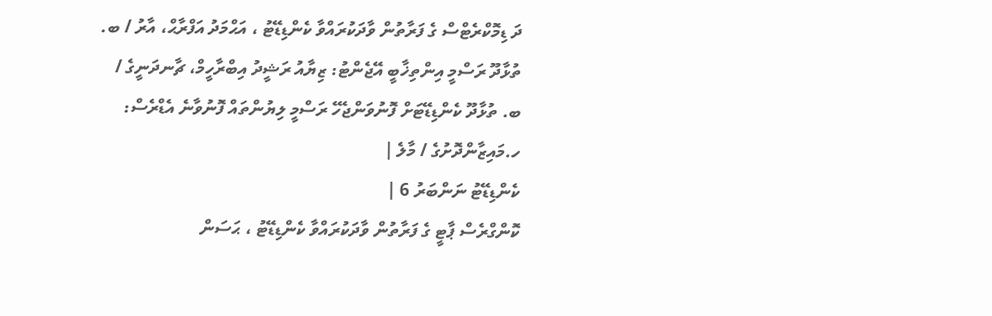ދަ ޑިމޮކްރެޓްސް ގެ ފަރާތުން ވާދަކުރައްވާ ކެންޑިޑޭޓު ، އަޙްމަދު އަފްރާޙް، އާރު / ބ. ތުޅާދޫ ރަސްމީ އިންތިޚާބީ އޭޖެންޓު: ޒިޔާއު ރަޝީދު އިބްރާހީމް، ޗާނދަނީގެ / ބ. ތުޅާދޫ ކެންޑިޑޭޓަށް ފޮނުވަންޖެހޭ ރަސްމީ ލިޔުންތައް ފޮނުވާނެ އެޑްރެސް: ހ.މައިޒާންދޮށުގެ / މާލެ |
ކެންޑިޑޭޓު ނަންބަރު 6 |
ކޮންގްރެސް ޕާޓީ ގެ ފަރާތުން ވާދަކުރައްވާ ކެންޑިޑޭޓު ، ޙަސަން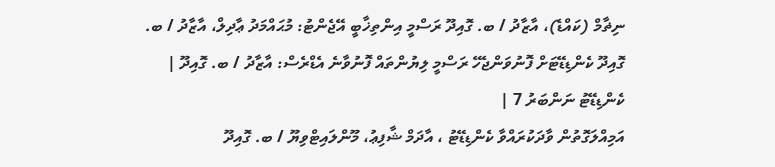ނިޡާމް (ކައްޑެ)، އާޒާދު / ބ. ގޮއިދޫ ރަސްމީ އިންތިޚާބީ އޭޖެންޓު: މުޙައްމަދު ޢާދިލް، އާޒާދު / ބ. ގޮއިދޫ ކެންޑިޑޭޓަށް ފޮނުވަންޖެހޭ ރަސްމީ ލިޔުންތައް ފޮނުވާނެ އެޑްރެސް: އާޒާދު / ބ. ގޮއިދޫ |
ކެންޑިޑޭޓު ނަންބަރު 7 |
އަމިއްލަގޮތުން ވާދަކުރައްވާ ކެންޑިޑޭޓު ، އާދަމް ޝާފިޢު، މޫންލައިޓްވިޔޫ / ބ. ގޮއިދޫ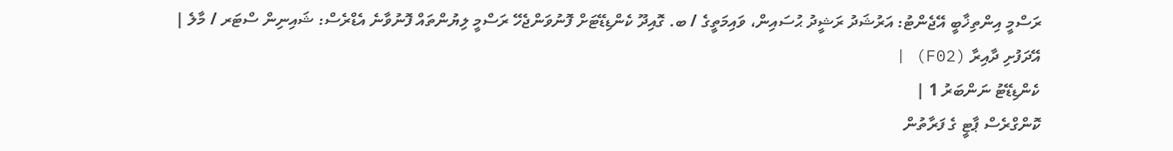ރަސްމީ އިންތިޚާބީ އޭޖެންޓު: އަރުޝަދު ރަޝީދު ޙުސައިން، ވައިމަތީގެ / ބ. ގޮއިދޫ ކެންޑިޑޭޓަށް ފޮނުވަންޖެހޭ ރަސްމީ ލިޔުންތައް ފޮނުވާނެ އެޑްރެސް: ޝައިނިން ސްޓަރ / މާލެ |
އޭދަފުށި ދާއިރާ (F02) |
ކެންޑިޑޭޓު ނަންބަރު 1 |
ކޮންގްރެސް ޕާޓީ ގެ ފަރާތުން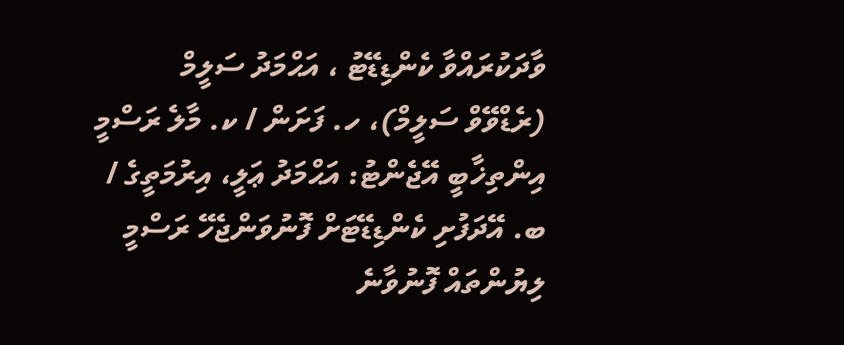ވާދަކުރައްވާ ކެންޑިޑޭޓު ، އަޙްމަދު ސަލީމް (ރެޑްވޭވް ސަލީމް)، ހ. ފަށަން / ކ. މާލެ ރަސްމީ އިންތިޚާބީ އޭޖެންޓު: އަޙްމަދު ޢަލީ، އިރުމަތީގެ / ބ. އޭދަފުށި ކެންޑިޑޭޓަށް ފޮނުވަންޖެހޭ ރަސްމީ ލިޔުންތައް ފޮނުވާނެ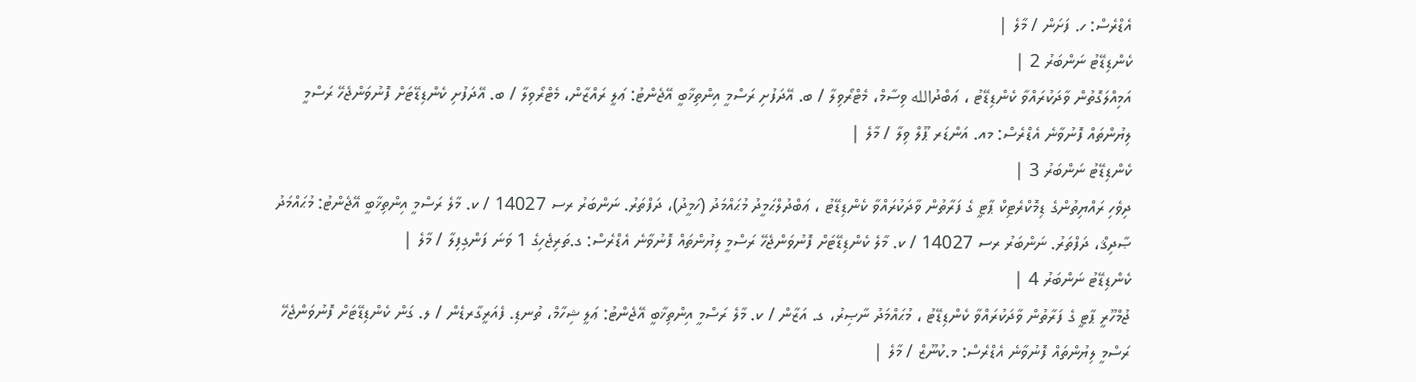އެޑްރެސް: ހ. ފަށަން / މާލެ |
ކެންޑިޑޭޓު ނަންބަރު 2 |
އަމިއްލަގޮތުން ވާދަކުރައްވާ ކެންޑިޑޭޓު ، ޢަބްދުالله ވިސާމް، މެޓްރޯވިލާ / ބ. އޭދަފުށި ރަސްމީ އިންތިޚާބީ އޭޖެންޓު: ޢަލީ ރައްޒާން، މެޓްރޯވިލާ / ބ. އޭދަފުށި ކެންޑިޑޭޓަށް ފޮނުވަންޖެހޭ ރަސްމީ ލިޔުންތައް ފޮނުވާނެ އެޑްރެސް: މއ. އަންޑަރ ޕޫލް ވިލާ / މާލެ |
ކެންޑިޑޭޓު ނަންބަރު 3 |
ދިވެހި ރައްޔިތުންގެ ޑިމޮކްރެޓިކް ޕާޓީ ގެ ފަރާތުން ވާދަކުރައްވާ ކެންޑިޑޭޓު ، ޢަބްދުލްޙަމީދު މުޙައްމަދު (ހަމީދު)، ދަފްތަރު. ނަންބަރު ރސ 14027 / ކ. މާލެ ރަސްމީ އިންތިޚާބީ އޭޖެންޓު: މުޙައްމަދު ޞާދިޤް، ދަފްތަރު. ނަންބަރު ރސ 14027 / ކ. މާލެ ކެންޑިޑޭޓަށް ފޮނުވަންޖެހޭ ރަސްމީ ލިޔުންތައް ފޮނުވާނެ އެޑްރެސް: ގ.ތަރިޖެހިގެ 1 ވަނަ ފަންގިފިލާ / މާލެ |
ކެންޑިޑޭޓު ނަންބަރު 4 |
ޖުމްހޫރީ ޕާޓީ ގެ ފަރާތުން ވާދަކުރައްވާ ކެންޑިޑޭޓު ، މުޙައްމަދު ނާޞިރު، ގ. އަޒާން / ކ. މާލެ ރަސްމީ އިންތިޚާބީ އޭޖެންޓު: ޢަލީ ޝިހާމް، ތުނޑި. ފެއަރީގާރޑެން / ލ. ގަން ކެންޑިޑޭޓަށް ފޮނުވަންޖެހޭ ރަސްމީ ލިޔުންތައް ފޮނުވާނެ އެޑްރެސް: މ.ކުނޫޒް / މާލެ |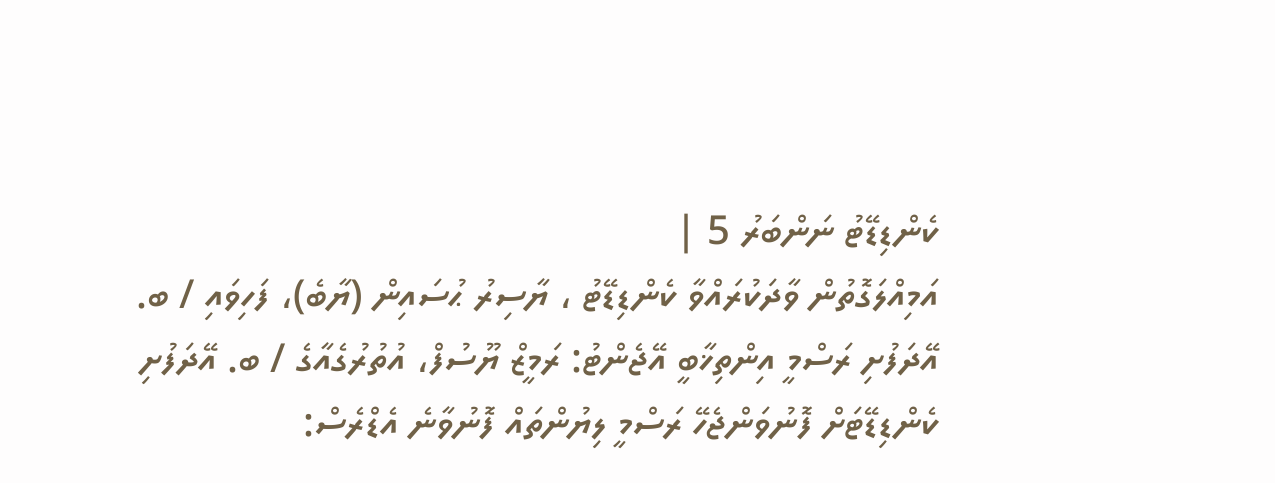ކެންޑިޑޭޓު ނަންބަރު 5 |
އަމިއްލަގޮތުން ވާދަކުރައްވާ ކެންޑިޑޭޓު ، ޔާސިރު ޙުސައިން (ޔާބެ)، ފަހިވައި / ބ. އޭދަފުށި ރަސްމީ އިންތިޚާބީ އޭޖެންޓު: ރަމީޒް ޔޫސުފް، އުތުރުގެއާގެ / ބ. އޭދަފުށި ކެންޑިޑޭޓަށް ފޮނުވަންޖެހޭ ރަސްމީ ލިޔުންތައް ފޮނުވާނެ އެޑްރެސް: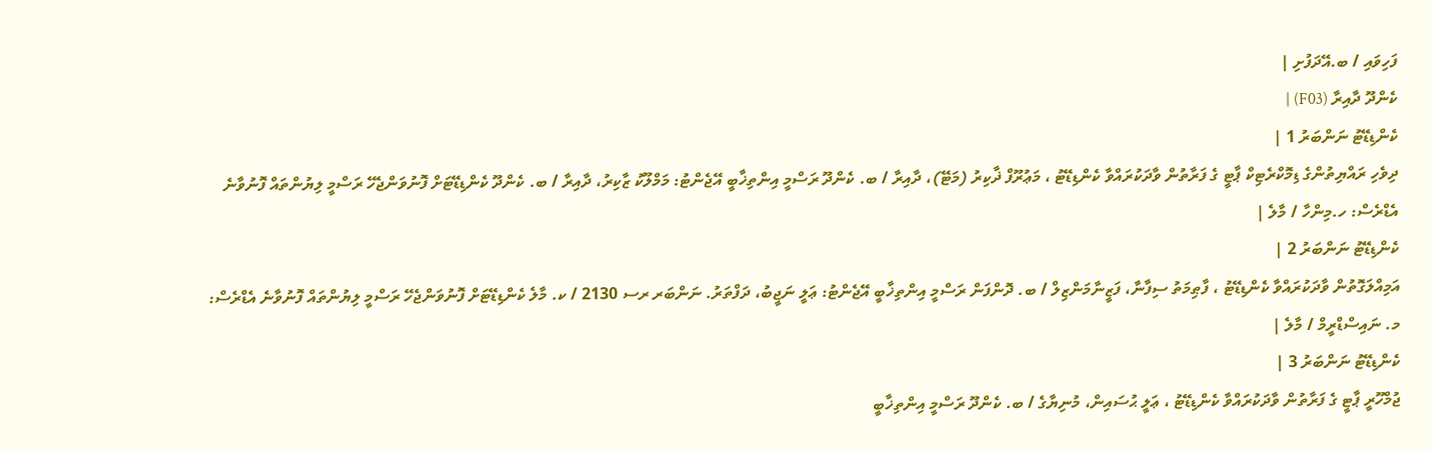ފަހިވައި / ބ.އޭދަފުށި |
ކެންދޫ ދާއިރާ (F03) |
ކެންޑިޑޭޓު ނަންބަރު 1 |
ދިވެހި ރައްޔިތުންގެ ޑިމޮކްރެޓިކް ޕާޓީ ގެ ފަރާތުން ވާދަކުރައްވާ ކެންޑިޑޭޓު ، މަޢުރޫފް ޛާކިރު (މަޓޭ)، ދާއިރާ / ބ. ކެންދޫ ރަސްމީ އިންތިޚާބީ އޭޖެންޓު: މަމްލޫކު ޒާކިރު، ދާއިރާ / ބ. ކެންދޫ ކެންޑިޑޭޓަށް ފޮނުވަންޖެހޭ ރަސްމީ ލިޔުންތައް ފޮނުވާނެ އެޑްރެސް: ހ.މިންހާ / މާލެ |
ކެންޑިޑޭޓު ނަންބަރު 2 |
އަމިއްލަގޮތުން ވާދަކުރައްވާ ކެންޑިޑޭޓު ، ފާޠިމަތު ސިފާނާ، ފަޒީނާމަންޒިލް / ބ. ދޮންފަން ރަސްމީ އިންތިޚާބީ އޭޖެންޓު: ޢަލީ ނަޖީބު، ދަފްތަރު. ނަންބަރ ރސ 2130 / ކ. މާލެ ކެންޑިޑޭޓަށް ފޮނުވަންޖެހޭ ރަސްމީ ލިޔުންތައް ފޮނުވާނެ އެޑްރެސް: މ. ނައިސްޑްރީމް / މާލެ |
ކެންޑިޑޭޓު ނަންބަރު 3 |
ޖުމްހޫރީ ޕާޓީ ގެ ފަރާތުން ވާދަކުރައްވާ ކެންޑިޑޭޓު ، ޢަލީ ޙުސައިން، މުނިޔާގެ / ބ. ކެންދޫ ރަސްމީ އިންތިޚާބީ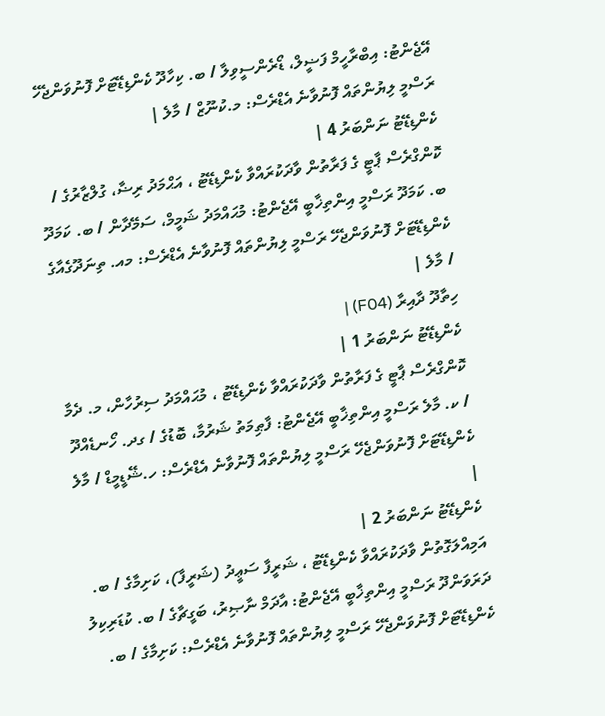އޭޖެންޓު: އިބްރާހީމް ފަޟީލް، ޑޯރެންސީވިލާ / ބ. ކިހާދޫ ކެންޑިޑޭޓަށް ފޮނުވަންޖެހޭ ރަސްމީ ލިޔުންތައް ފޮނުވާނެ އެޑްރެސް: މ.ކުނޫޒް / މާލެ |
ކެންޑިޑޭޓު ނަންބަރު 4 |
ކޮންގްރެސް ޕާޓީ ގެ ފަރާތުން ވާދަކުރައްވާ ކެންޑިޑޭޓު ، އަޙްމަދު ރިޟާ، ގުލްޒާރުގެ / ބ. ކަމަދޫ ރަސްމީ އިންތިޚާބީ އޭޖެންޓު: މުޙައްމަދު ޝަމީމް، ސަމޭދާން / ބ. ކަމަދޫ ކެންޑިޑޭޓަށް ފޮނުވަންޖެހޭ ރަސްމީ ލިޔުންތައް ފޮނުވާނެ އެޑްރެސް: މއ. ތިނަދޫގެއާގެ / މާލެ |
ހިތާދޫ ދާއިރާ (F04) |
ކެންޑިޑޭޓު ނަންބަރު 1 |
ކޮންގްރެސް ޕާޓީ ގެ ފަރާތުން ވާދަކުރައްވާ ކެންޑިޑޭޓު ، މުޙައްމަދު ސިރުހާން، މ. ދެމާ / ކ. މާލެ ރަސްމީ އިންތިޚާބީ އޭޖެންޓު: ފާޠިމަތު ޝަރުމާ، ބޮޑުގެ / ގދ. ހޯނޑެއްދޫ ކެންޑިޑޭޓަށް ފޮނުވަންޖެހޭ ރަސްމީ ލިޔުންތައް ފޮނުވާނެ އެޑްރެސް: ހ.ޝޭޑީމީޑް / މާލެ |
ކެންޑިޑޭޓު ނަންބަރު 2 |
އަމިއްލަގޮތުން ވާދަކުރައްވާ ކެންޑިޑޭޓު ، ޝަރީފާ ސަޢީދު (ޝަރީފާ)، ކަށިމާގެ / ބ. ދަރަވަންދޫ ރަސްމީ އިންތިޚާބީ އޭޖެންޓު: އާދަމް ނާޞިރު، ބަގީޗާގެ / ބ. ކުޑަރިކިލު ކެންޑިޑޭޓަށް ފޮނުވަންޖެހޭ ރަސްމީ ލިޔުންތައް ފޮނުވާނެ އެޑްރެސް: ކަށިމާގެ / ބ.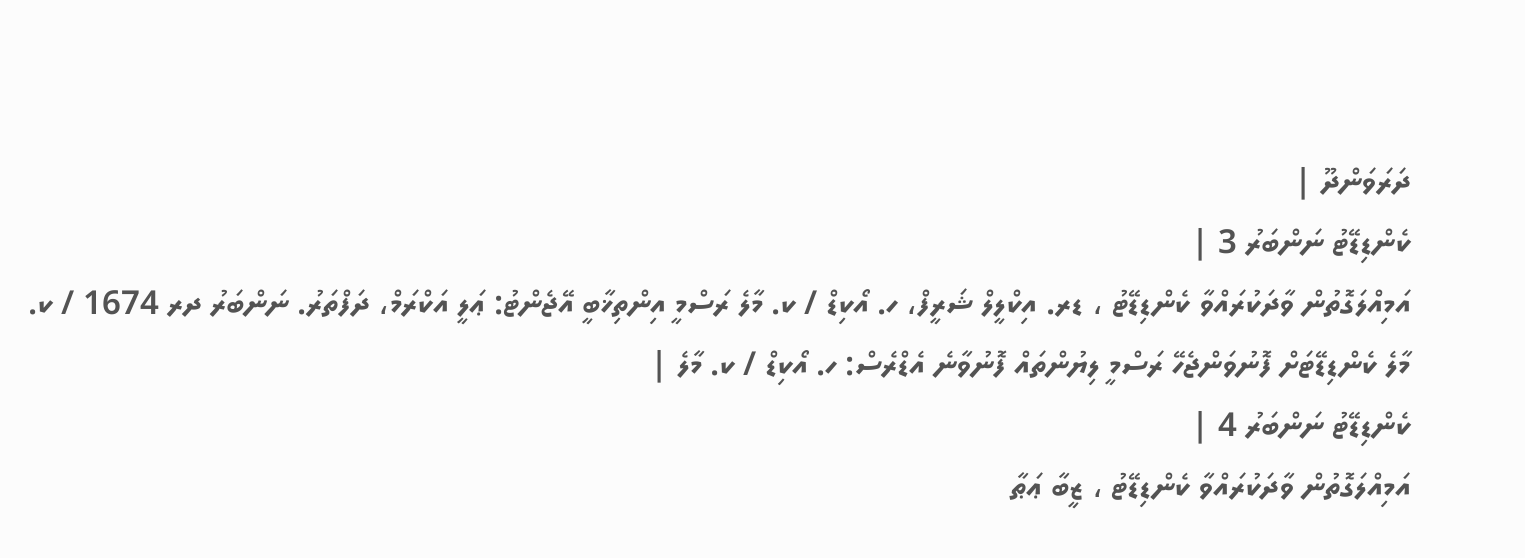ދަރަވަންދޫ |
ކެންޑިޑޭޓު ނަންބަރު 3 |
އަމިއްލަގޮތުން ވާދަކުރައްވާ ކެންޑިޑޭޓު ، ޑރ. އިކްލީލް ޝަރީފް، ހ. އޯކިޑް / ކ. މާލެ ރަސްމީ އިންތިޚާބީ އޭޖެންޓު: ޢަލީ އަކްރަމް، ދަފްތަރު. ނަންބަރު ދރ 1674 / ކ. މާލެ ކެންޑިޑޭޓަށް ފޮނުވަންޖެހޭ ރަސްމީ ލިޔުންތައް ފޮނުވާނެ އެޑްރެސް: ހ. އޯކިޑް / ކ. މާލެ |
ކެންޑިޑޭޓު ނަންބަރު 4 |
އަމިއްލަގޮތުން ވާދަކުރައްވާ ކެންޑިޑޭޓު ، ޒީބާ ޢަޠާ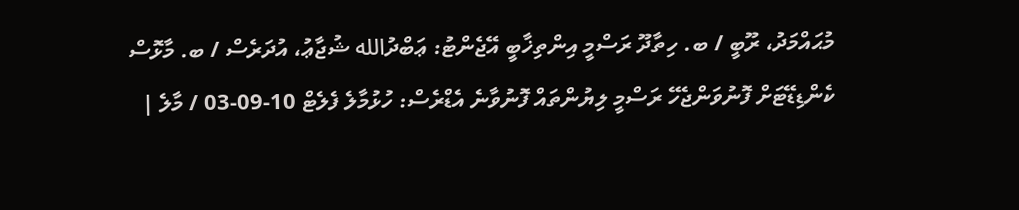މުޙައްމަދު، ރޫބީ / ބ. ހިތާދޫ ރަސްމީ އިންތިޚާބީ އޭޖެންޓު: ޢަބްދުالله ޝުޖާޢު، އުދަރެސް / ބ. މާޅޮސް ކެންޑިޑޭޓަށް ފޮނުވަންޖެހޭ ރަސްމީ ލިޔުންތައް ފޮނުވާނެ އެޑްރެސް: ހުޅުމާލެ ފެލެޓް 10-09-03 / މާލެ |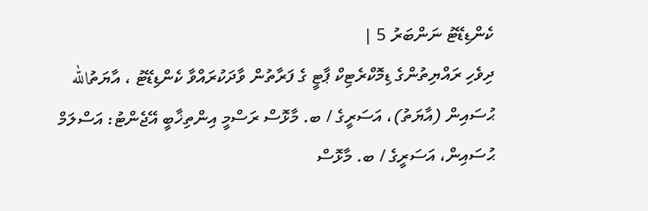ކެންޑިޑޭޓު ނަންބަރު 5 |
ދިވެހި ރައްޔިތުންގެ ޑިމޮކްރެޓިކް ޕާޓީ ގެ ފަރާތުން ވާދަކުރައްވާ ކެންޑިޑޭޓު ، އާޔަތުالله ޙުސައިން (އާޔަތު)، އަސަރީގެ / ބ. މާޅޮސް ރަސްމީ އިންތިޚާބީ އޭޖެންޓު: އަސްލަމް ޙުސައިން، އަސަރީގެ / ބ. މާޅޮސް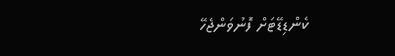ކެންޑިޑޭޓަށް ފޮނުވަންޖެހޭ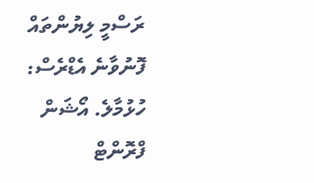ރަސްމީ ލިޔުންތައް ފޮނުވާނެ އެޑްރެސް: ހުޅުމާލެ. އޯޝަން ފްރޮންޓް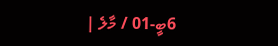6ބީ-01 / މާލެ |